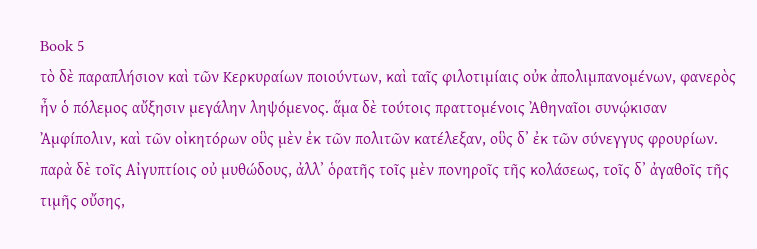Book 5
τὸ δὲ παραπλήσιον καὶ τῶν Κερκυραίων ποιούντων, καὶ ταῖς φιλοτιμίαις οὐκ ἀπολιμπανομένων, φανερὸς ἦν ὁ πόλεμος αὔξησιν μεγάλην ληψόμενος. ἅμα δὲ τούτοις πραττομένοις Ἀθηναῖοι συνῴκισαν Ἀμφίπολιν, καὶ τῶν οἰκητόρων οὓς μὲν ἐκ τῶν πολιτῶν κατέλεξαν, οὓς δʼ ἐκ τῶν σύνεγγυς φρουρίων.
παρὰ δὲ τοῖς Αἰγυπτίοις οὐ μυθώδους, ἀλλʼ ὁρατῆς τοῖς μὲν πονηροῖς τῆς κολάσεως, τοῖς δʼ ἀγαθοῖς τῆς τιμῆς οὔσης,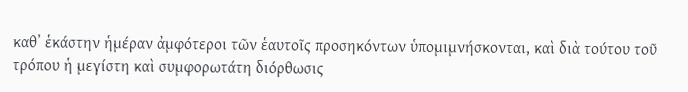καθʼ ἑκάστην ἡμέραν ἀμφότεροι τῶν ἑαυτοῖς προσηκόντων ὑπομιμνήσκονται, καὶ διὰ τούτου τοῦ τρόπου ἡ μεγίστη καὶ συμφορωτάτη διόρθωσις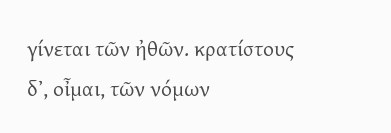γίνεται τῶν ἠθῶν. κρατίστους δʼ, οἶμαι, τῶν νόμων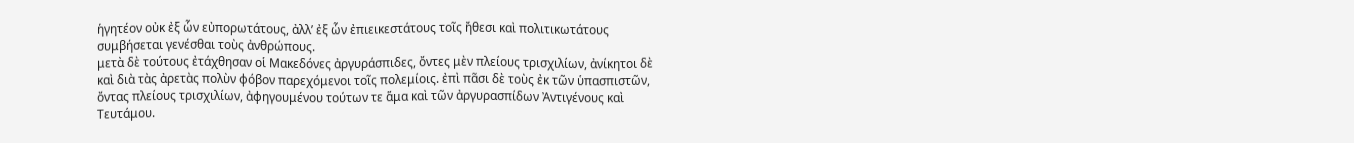ἡγητέον οὐκ ἐξ ὧν εὐπορωτάτους, ἀλλʼ ἐξ ὧν ἐπιεικεστάτους τοῖς ἤθεσι καὶ πολιτικωτάτους συμβήσεται γενέσθαι τοὺς ἀνθρώπους.
μετὰ δὲ τούτους ἐτάχθησαν οἱ Μακεδόνες ἀργυράσπιδες, ὄντες μὲν πλείους τρισχιλίων, ἀνίκητοι δὲ καὶ διὰ τὰς ἀρετὰς πολὺν φόβον παρεχόμενοι τοῖς πολεμίοις. ἐπὶ πᾶσι δὲ τοὺς ἐκ τῶν ὑπασπιστῶν, ὄντας πλείους τρισχιλίων, ἀφηγουμένου τούτων τε ἅμα καὶ τῶν ἀργυρασπίδων Ἀντιγένους καὶ Τευτάμου.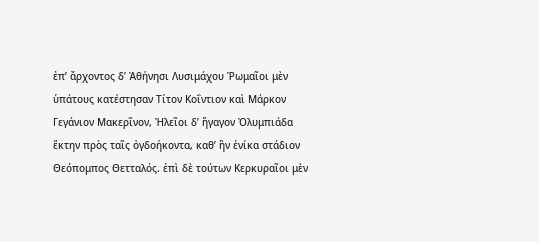ἐπʼ ἄρχοντος δʼ Ἀθήνησι Λυσιμάχου Ῥωμαῖοι μὲν ὑπάτους κατέστησαν Τίτον Κοΐντιον καὶ Μάρκον Γεγάνιον Μακερῖνον, Ἠλεῖοι δʼ ἤγαγον Ὀλυμπιάδα ἕκτην πρὸς ταῖς ὀγδοήκοντα, καθʼ ἣν ἐνίκα στάδιον Θεόπομπος Θετταλός. ἐπὶ δὲ τούτων Κερκυραῖοι μὲν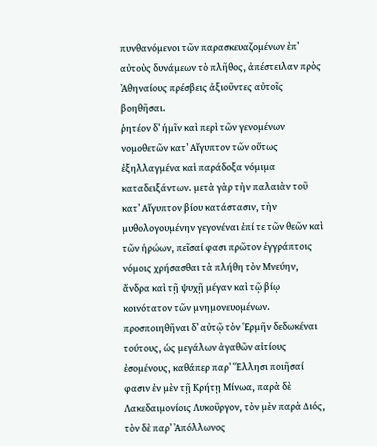πυνθανόμενοι τῶν παρασκευαζομένων ἐπʼ αὐτοὺς δυνάμεων τὸ πλῆθος, ἀπέστειλαν πρὸς Ἀθηναίους πρέσβεις ἀξιοῦντες αὐτοῖς βοηθῆσαι.
ῥητέον δʼ ἡμῖν καὶ περὶ τῶν γενομένων νομοθετῶν κατʼ Αἴγυπτον τῶν οὕτως ἐξηλλαγμένα καὶ παράδοξα νόμιμα καταδειξάντων. μετὰ γὰρ τὴν παλαιὰν τοῦ κατʼ Αἴγυπτον βίου κατάστασιν, τὴν μυθολογουμένην γεγονέναι ἐπί τε τῶν θεῶν καὶ τῶν ἡρώων, πεῖσαί φασι πρῶτον ἐγγράπτοις νόμοις χρήσασθαι τὰ πλήθη τὸν Μνεύην, ἄνδρα καὶ τῇ ψυχῇ μέγαν καὶ τῷ βίῳ κοινότατον τῶν μνημονευομένων. προσποιηθῆναι δʼ αὐτῷ τὸν Ἑρμῆν δεδωκέναι τούτους, ὡς μεγάλων ἀγαθῶν αἰτίους ἐσομένους, καθάπερ παρʼ Ἕλλησι ποιῆσαί φασιν ἐν μὲν τῇ Κρήτῃ Μίνωα, παρὰ δὲ Λακεδαιμονίοις Λυκοῦργον, τὸν μὲν παρὰ Διός, τὸν δὲ παρʼ Ἀπόλλωνος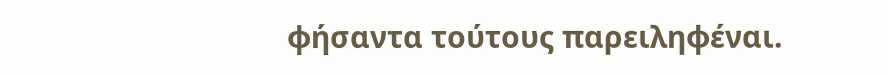φήσαντα τούτους παρειληφέναι.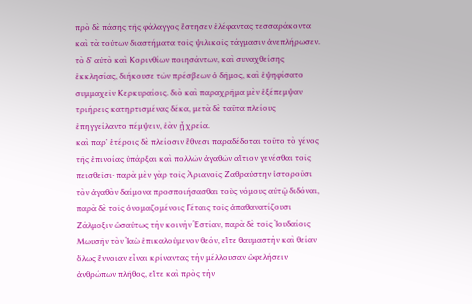πρὸ δὲ πάσης τῆς φάλαγγος ἔστησεν ἐλέφαντας τεσσαράκοντα καὶ τὰ τούτων διαστήματα τοῖς ψιλικοῖς τάγμασιν ἀνεπλήρωσεν.
τὸ δʼ αὐτὸ καὶ Κορινθίων ποιησάντων, καὶ συναχθείσης ἐκκλησίας, διήκουσε τῶν πρέσβεων ὁ δῆμος, καὶ ἐψηφίσατο συμμαχεῖν Κερκυραίοις. διὸ καὶ παραχρῆμα μὲν ἐξέπεμψαν τριήρεις κατηρτισμένας δέκα, μετὰ δὲ ταῦτα πλείους ἐπηγγείλαντο πέμψειν, ἐὰν ᾖ χρεία.
καὶ παρʼ ἑτέροις δὲ πλείοσιν ἔθνεσι παραδέδοται τοῦτο τὸ γένος τῆς ἐπινοίας ὑπάρξαι καὶ πολλῶν ἀγαθῶν αἴτιον γενέσθαι τοῖς πεισθεῖσι· παρὰ μὲν γὰρ τοῖς Ἀριανοῖς Ζαθραύστην ἱστοροῦσι τὸν ἀγαθὸν δαίμονα προσποιήσασθαι τοὺς νόμους αὐτῷ διδόναι, παρὰ δὲ τοῖς ὀνομαζομένοις Γέταις τοῖς ἀπαθανατίζουσι Ζάλμοξιν ὡσαύτως τὴν κοινὴν Ἑστίαν, παρὰ δὲ τοῖς Ἰουδαίοις Μωυσῆν τὸν Ἰαὼ ἐπικαλούμενον θεόν, εἴτε θαυμαστὴν καὶ θείαν ὅλως ἔννοιαν εἶναι κρίναντας τὴν μέλλουσαν ὠφελήσειν ἀνθρώπων πλῆθος, εἴτε καὶ πρὸς τὴν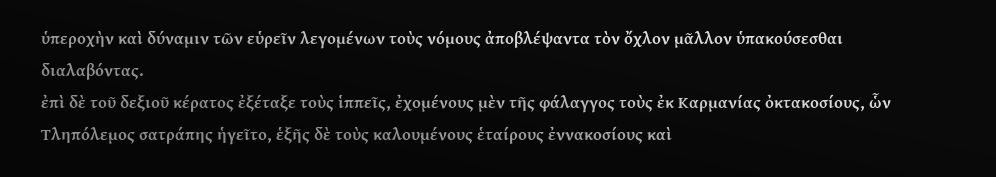ὑπεροχὴν καὶ δύναμιν τῶν εὑρεῖν λεγομένων τοὺς νόμους ἀποβλέψαντα τὸν ὄχλον μᾶλλον ὑπακούσεσθαι διαλαβόντας.
ἐπὶ δὲ τοῦ δεξιοῦ κέρατος ἐξέταξε τοὺς ἱππεῖς, ἐχομένους μὲν τῆς φάλαγγος τοὺς ἐκ Καρμανίας ὀκτακοσίους, ὧν Τληπόλεμος σατράπης ἡγεῖτο, ἑξῆς δὲ τοὺς καλουμένους ἑταίρους ἐννακοσίους καὶ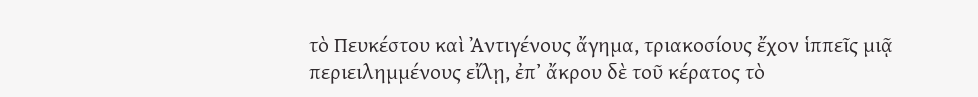τὸ Πευκέστου καὶ Ἀντιγένους ἄγημα, τριακοσίους ἔχον ἱππεῖς μιᾷ περιειλημμένους εἴλῃ, ἐπʼ ἄκρου δὲ τοῦ κέρατος τὸ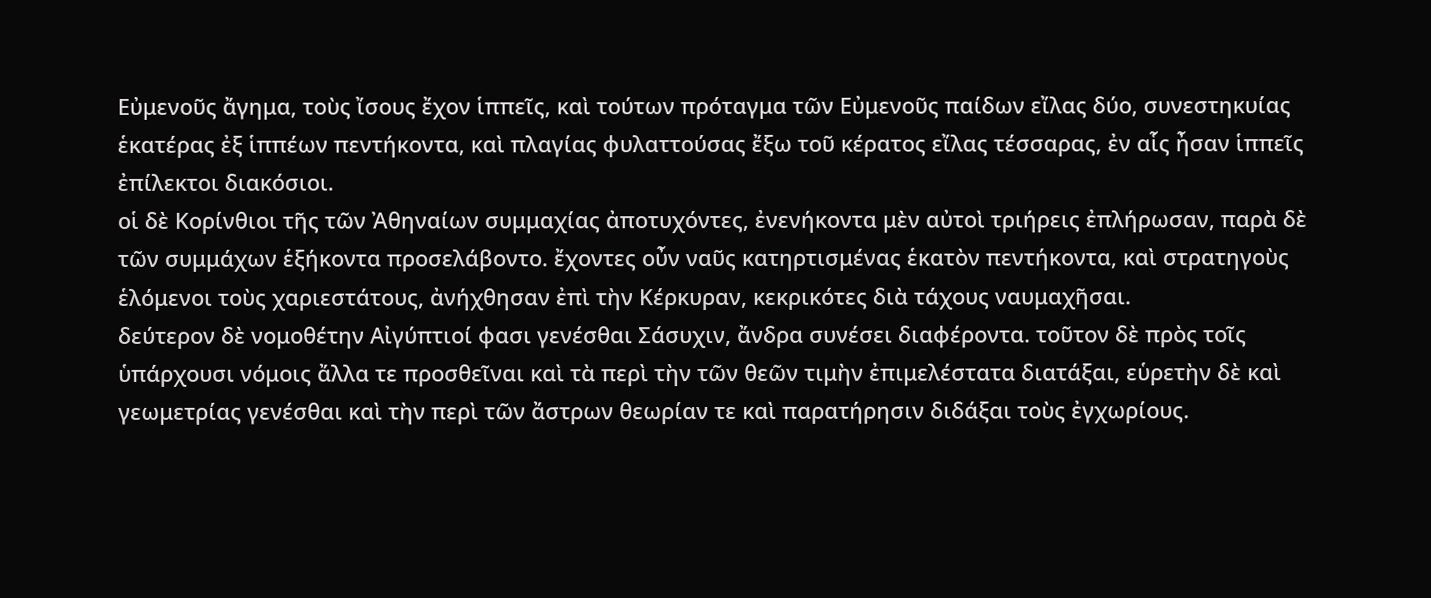Εὐμενοῦς ἄγημα, τοὺς ἴσους ἔχον ἱππεῖς, καὶ τούτων πρόταγμα τῶν Εὐμενοῦς παίδων εἴλας δύο, συνεστηκυίας ἑκατέρας ἐξ ἱππέων πεντήκοντα, καὶ πλαγίας φυλαττούσας ἔξω τοῦ κέρατος εἴλας τέσσαρας, ἐν αἷς ἦσαν ἱππεῖς ἐπίλεκτοι διακόσιοι.
οἱ δὲ Κορίνθιοι τῆς τῶν Ἀθηναίων συμμαχίας ἀποτυχόντες, ἐνενήκοντα μὲν αὐτοὶ τριήρεις ἐπλήρωσαν, παρὰ δὲ τῶν συμμάχων ἑξήκοντα προσελάβοντο. ἔχοντες οὖν ναῦς κατηρτισμένας ἑκατὸν πεντήκοντα, καὶ στρατηγοὺς ἑλόμενοι τοὺς χαριεστάτους, ἀνήχθησαν ἐπὶ τὴν Κέρκυραν, κεκρικότες διὰ τάχους ναυμαχῆσαι.
δεύτερον δὲ νομοθέτην Αἰγύπτιοί φασι γενέσθαι Σάσυχιν, ἄνδρα συνέσει διαφέροντα. τοῦτον δὲ πρὸς τοῖς ὑπάρχουσι νόμοις ἄλλα τε προσθεῖναι καὶ τὰ περὶ τὴν τῶν θεῶν τιμὴν ἐπιμελέστατα διατάξαι, εὑρετὴν δὲ καὶ γεωμετρίας γενέσθαι καὶ τὴν περὶ τῶν ἄστρων θεωρίαν τε καὶ παρατήρησιν διδάξαι τοὺς ἐγχωρίους.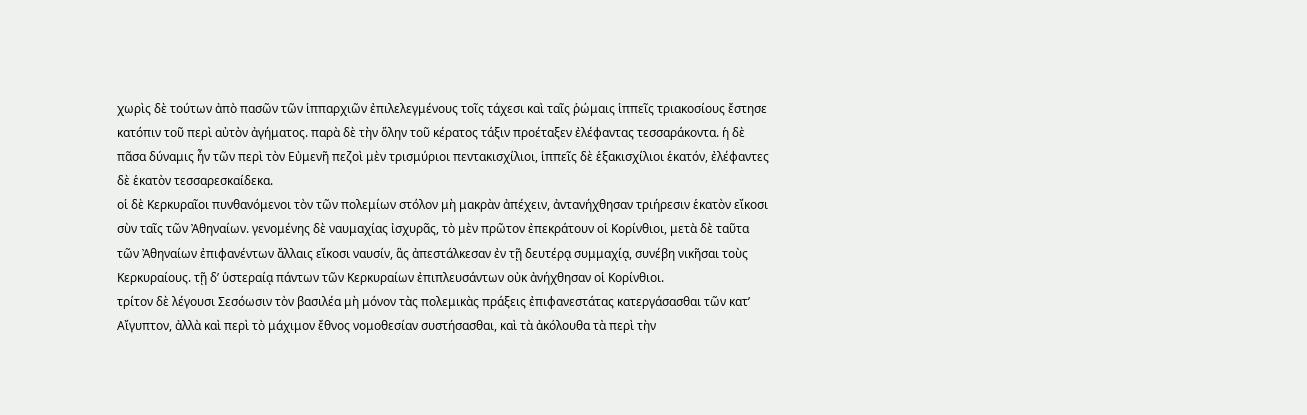χωρὶς δὲ τούτων ἀπὸ πασῶν τῶν ἱππαρχιῶν ἐπιλελεγμένους τοῖς τάχεσι καὶ ταῖς ῥώμαις ἱππεῖς τριακοσίους ἔστησε κατόπιν τοῦ περὶ αὐτὸν ἀγήματος. παρὰ δὲ τὴν ὅλην τοῦ κέρατος τάξιν προέταξεν ἐλέφαντας τεσσαράκοντα. ἡ δὲ πᾶσα δύναμις ἦν τῶν περὶ τὸν Εὐμενῆ πεζοὶ μὲν τρισμύριοι πεντακισχίλιοι, ἱππεῖς δὲ ἑξακισχίλιοι ἑκατόν, ἐλέφαντες δὲ ἑκατὸν τεσσαρεσκαίδεκα.
οἱ δὲ Κερκυραῖοι πυνθανόμενοι τὸν τῶν πολεμίων στόλον μὴ μακρὰν ἀπέχειν, ἀντανήχθησαν τριήρεσιν ἑκατὸν εἴκοσι σὺν ταῖς τῶν Ἀθηναίων. γενομένης δὲ ναυμαχίας ἰσχυρᾶς, τὸ μὲν πρῶτον ἐπεκράτουν οἱ Κορίνθιοι, μετὰ δὲ ταῦτα τῶν Ἀθηναίων ἐπιφανέντων ἄλλαις εἴκοσι ναυσίν, ἃς ἀπεστάλκεσαν ἐν τῇ δευτέρᾳ συμμαχίᾳ, συνέβη νικῆσαι τοὺς Κερκυραίους. τῇ δʼ ὑστεραίᾳ πάντων τῶν Κερκυραίων ἐπιπλευσάντων οὐκ ἀνήχθησαν οἱ Κορίνθιοι.
τρίτον δὲ λέγουσι Σεσόωσιν τὸν βασιλέα μὴ μόνον τὰς πολεμικὰς πράξεις ἐπιφανεστάτας κατεργάσασθαι τῶν κατʼ Αἴγυπτον, ἀλλὰ καὶ περὶ τὸ μάχιμον ἔθνος νομοθεσίαν συστήσασθαι, καὶ τὰ ἀκόλουθα τὰ περὶ τὴν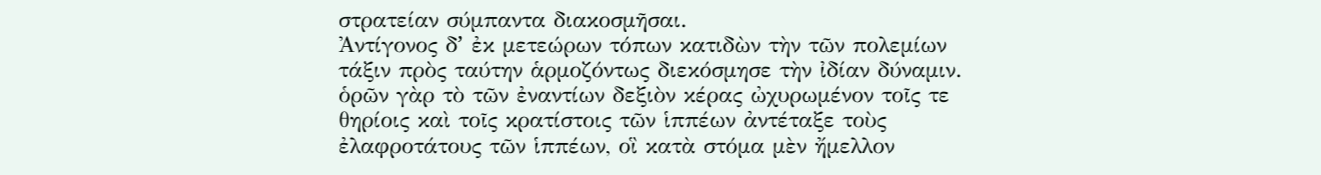στρατείαν σύμπαντα διακοσμῆσαι.
Ἀντίγονος δʼ ἐκ μετεώρων τόπων κατιδὼν τὴν τῶν πολεμίων τάξιν πρὸς ταύτην ἁρμοζόντως διεκόσμησε τὴν ἰδίαν δύναμιν. ὁρῶν γὰρ τὸ τῶν ἐναντίων δεξιὸν κέρας ὠχυρωμένον τοῖς τε θηρίοις καὶ τοῖς κρατίστοις τῶν ἱππέων ἀντέταξε τοὺς ἐλαφροτάτους τῶν ἱππέων, οἳ κατὰ στόμα μὲν ἤμελλον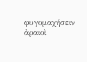φυγομαχήσειν ἀραιοὶ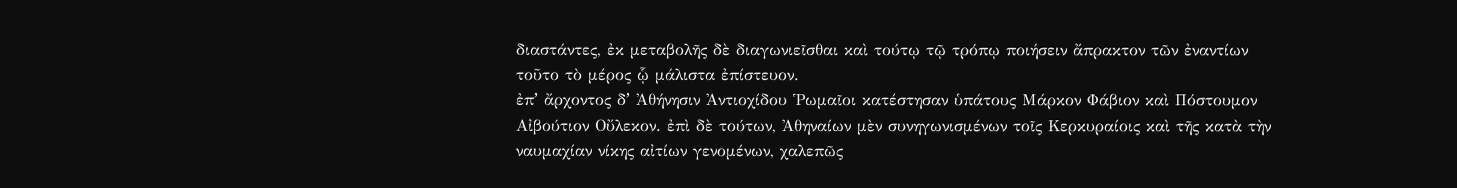διαστάντες, ἐκ μεταβολῆς δὲ διαγωνιεῖσθαι καὶ τούτῳ τῷ τρόπῳ ποιήσειν ἄπρακτον τῶν ἐναντίων τοῦτο τὸ μέρος ᾧ μάλιστα ἐπίστευον.
ἐπʼ ἄρχοντος δʼ Ἀθήνησιν Ἀντιοχίδου Ῥωμαῖοι κατέστησαν ὑπάτους Μάρκον Φάβιον καὶ Πόστουμον Αἰβούτιον Οὔλεκον. ἐπὶ δὲ τούτων, Ἀθηναίων μὲν συνηγωνισμένων τοῖς Κερκυραίοις καὶ τῆς κατὰ τὴν ναυμαχίαν νίκης αἰτίων γενομένων, χαλεπῶς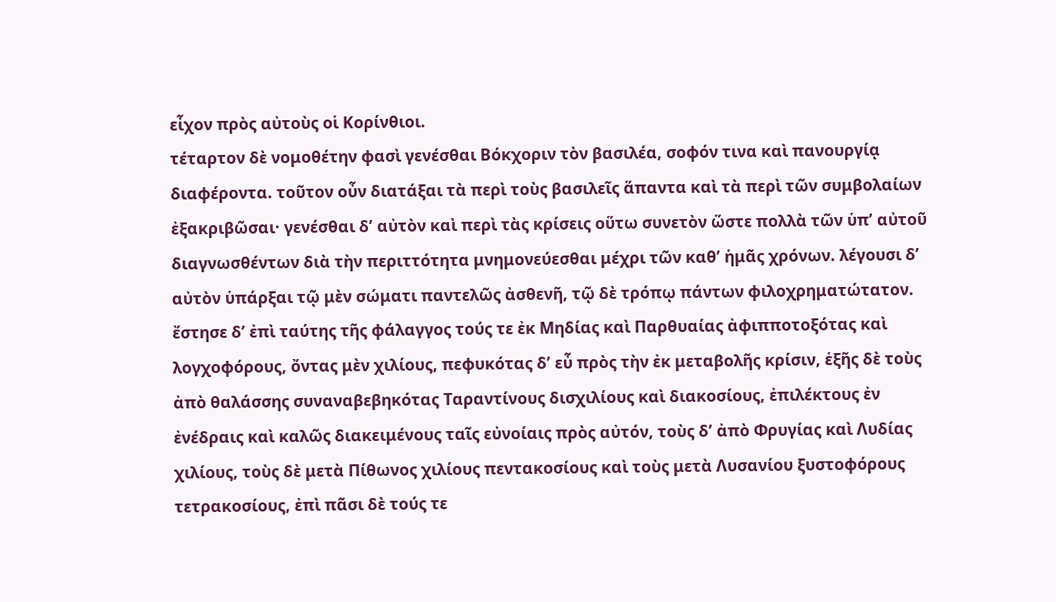εἶχον πρὸς αὐτοὺς οἱ Κορίνθιοι.
τέταρτον δὲ νομοθέτην φασὶ γενέσθαι Βόκχοριν τὸν βασιλέα, σοφόν τινα καὶ πανουργίᾳ διαφέροντα. τοῦτον οὖν διατάξαι τὰ περὶ τοὺς βασιλεῖς ἅπαντα καὶ τὰ περὶ τῶν συμβολαίων ἐξακριβῶσαι· γενέσθαι δʼ αὐτὸν καὶ περὶ τὰς κρίσεις οὕτω συνετὸν ὥστε πολλὰ τῶν ὑπʼ αὐτοῦ διαγνωσθέντων διὰ τὴν περιττότητα μνημονεύεσθαι μέχρι τῶν καθʼ ἡμᾶς χρόνων. λέγουσι δʼ αὐτὸν ὑπάρξαι τῷ μὲν σώματι παντελῶς ἀσθενῆ, τῷ δὲ τρόπῳ πάντων φιλοχρηματώτατον.
ἔστησε δʼ ἐπὶ ταύτης τῆς φάλαγγος τούς τε ἐκ Μηδίας καὶ Παρθυαίας ἀφιπποτοξότας καὶ λογχοφόρους, ὄντας μὲν χιλίους, πεφυκότας δʼ εὖ πρὸς τὴν ἐκ μεταβολῆς κρίσιν, ἑξῆς δὲ τοὺς ἀπὸ θαλάσσης συναναβεβηκότας Ταραντίνους δισχιλίους καὶ διακοσίους, ἐπιλέκτους ἐν ἐνέδραις καὶ καλῶς διακειμένους ταῖς εὐνοίαις πρὸς αὐτόν, τοὺς δʼ ἀπὸ Φρυγίας καὶ Λυδίας χιλίους, τοὺς δὲ μετὰ Πίθωνος χιλίους πεντακοσίους καὶ τοὺς μετὰ Λυσανίου ξυστοφόρους τετρακοσίους, ἐπὶ πᾶσι δὲ τούς τε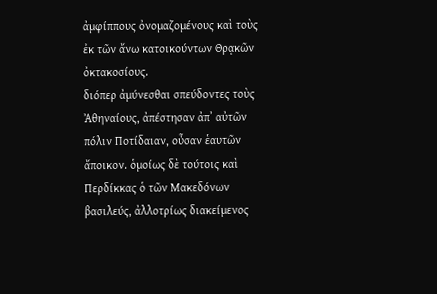ἀμφίππους ὀνομαζομένους καὶ τοὺς ἐκ τῶν ἄνω κατοικούντων Θρᾳκῶν ὀκτακοσίους.
διόπερ ἀμύνεσθαι σπεύδοντες τοὺς Ἀθηναίους, ἀπέστησαν ἀπʼ αὐτῶν πόλιν Ποτίδαιαν, οὖσαν ἑαυτῶν ἄποικον. ὁμοίως δὲ τούτοις καὶ Περδίκκας ὁ τῶν Μακεδόνων βασιλεύς, ἀλλοτρίως διακείμενος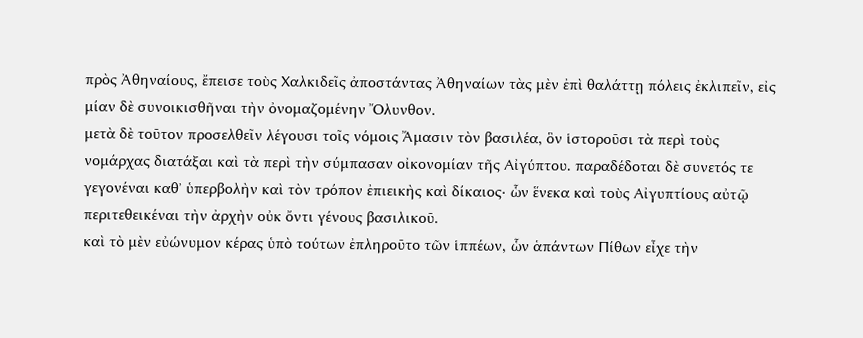πρὸς Ἀθηναίους, ἔπεισε τοὺς Χαλκιδεῖς ἀποστάντας Ἀθηναίων τὰς μὲν ἐπὶ θαλάττῃ πόλεις ἐκλιπεῖν, εἰς μίαν δὲ συνοικισθῆναι τὴν ὀνομαζομένην Ὄλυνθον.
μετὰ δὲ τοῦτον προσελθεῖν λέγουσι τοῖς νόμοις Ἄμασιν τὸν βασιλέα, ὃν ἱστοροῦσι τὰ περὶ τοὺς νομάρχας διατάξαι καὶ τὰ περὶ τὴν σύμπασαν οἰκονομίαν τῆς Αἰγύπτου. παραδέδοται δὲ συνετός τε γεγονέναι καθʼ ὑπερβολὴν καὶ τὸν τρόπον ἐπιεικὴς καὶ δίκαιος· ὧν ἕνεκα καὶ τοὺς Αἰγυπτίους αὐτῷ περιτεθεικέναι τὴν ἀρχὴν οὐκ ὄντι γένους βασιλικοῦ.
καὶ τὸ μὲν εὐώνυμον κέρας ὑπὸ τούτων ἐπληροῦτο τῶν ἱππέων, ὧν ἁπάντων Πίθων εἶχε τὴν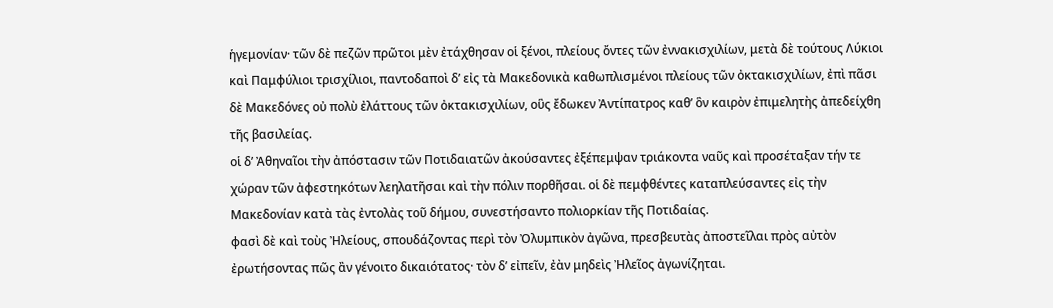ἡγεμονίαν· τῶν δὲ πεζῶν πρῶτοι μὲν ἐτάχθησαν οἱ ξένοι, πλείους ὄντες τῶν ἐννακισχιλίων, μετὰ δὲ τούτους Λύκιοι καὶ Παμφύλιοι τρισχίλιοι, παντοδαποὶ δʼ εἰς τὰ Μακεδονικὰ καθωπλισμένοι πλείους τῶν ὀκτακισχιλίων, ἐπὶ πᾶσι δὲ Μακεδόνες οὐ πολὺ ἐλάττους τῶν ὀκτακισχιλίων, οὓς ἔδωκεν Ἀντίπατρος καθʼ ὃν καιρὸν ἐπιμελητὴς ἀπεδείχθη τῆς βασιλείας.
οἱ δʼ Ἀθηναῖοι τὴν ἀπόστασιν τῶν Ποτιδαιατῶν ἀκούσαντες ἐξέπεμψαν τριάκοντα ναῦς καὶ προσέταξαν τήν τε χώραν τῶν ἀφεστηκότων λεηλατῆσαι καὶ τὴν πόλιν πορθῆσαι. οἱ δὲ πεμφθέντες καταπλεύσαντες εἰς τὴν Μακεδονίαν κατὰ τὰς ἐντολὰς τοῦ δήμου, συνεστήσαντο πολιορκίαν τῆς Ποτιδαίας.
φασὶ δὲ καὶ τοὺς Ἠλείους, σπουδάζοντας περὶ τὸν Ὀλυμπικὸν ἀγῶνα, πρεσβευτὰς ἀποστεῖλαι πρὸς αὐτὸν ἐρωτήσοντας πῶς ἂν γένοιτο δικαιότατος· τὸν δʼ εἰπεῖν, ἐὰν μηδεὶς Ἠλεῖος ἀγωνίζηται.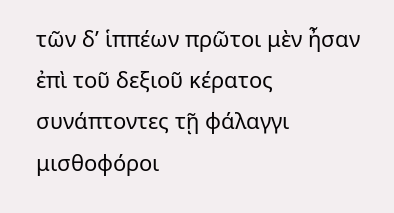τῶν δʼ ἱππέων πρῶτοι μὲν ἦσαν ἐπὶ τοῦ δεξιοῦ κέρατος συνάπτοντες τῇ φάλαγγι μισθοφόροι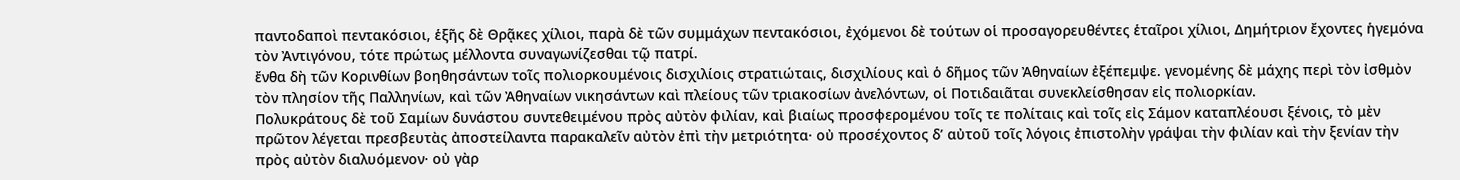παντοδαποὶ πεντακόσιοι, ἑξῆς δὲ Θρᾷκες χίλιοι, παρὰ δὲ τῶν συμμάχων πεντακόσιοι, ἐχόμενοι δὲ τούτων οἱ προσαγορευθέντες ἑταῖροι χίλιοι, Δημήτριον ἔχοντες ἡγεμόνα τὸν Ἀντιγόνου, τότε πρώτως μέλλοντα συναγωνίζεσθαι τῷ πατρί.
ἔνθα δὴ τῶν Κορινθίων βοηθησάντων τοῖς πολιορκουμένοις δισχιλίοις στρατιώταις, δισχιλίους καὶ ὁ δῆμος τῶν Ἀθηναίων ἐξέπεμψε. γενομένης δὲ μάχης περὶ τὸν ἰσθμὸν τὸν πλησίον τῆς Παλληνίων, καὶ τῶν Ἀθηναίων νικησάντων καὶ πλείους τῶν τριακοσίων ἀνελόντων, οἱ Ποτιδαιᾶται συνεκλείσθησαν εἰς πολιορκίαν.
Πολυκράτους δὲ τοῦ Σαμίων δυνάστου συντεθειμένου πρὸς αὐτὸν φιλίαν, καὶ βιαίως προσφερομένου τοῖς τε πολίταις καὶ τοῖς εἰς Σάμον καταπλέουσι ξένοις, τὸ μὲν πρῶτον λέγεται πρεσβευτὰς ἀποστείλαντα παρακαλεῖν αὐτὸν ἐπὶ τὴν μετριότητα· οὐ προσέχοντος δʼ αὐτοῦ τοῖς λόγοις ἐπιστολὴν γράψαι τὴν φιλίαν καὶ τὴν ξενίαν τὴν πρὸς αὐτὸν διαλυόμενον· οὐ γὰρ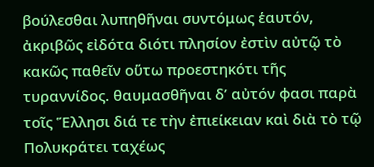βούλεσθαι λυπηθῆναι συντόμως ἑαυτόν, ἀκριβῶς εἰδότα διότι πλησίον ἐστὶν αὐτῷ τὸ κακῶς παθεῖν οὕτω προεστηκότι τῆς τυραννίδος. θαυμασθῆναι δʼ αὐτόν φασι παρὰ τοῖς Ἕλλησι διά τε τὴν ἐπιείκειαν καὶ διὰ τὸ τῷ Πολυκράτει ταχέως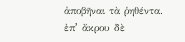ἀποβῆναι τὰ ῥηθέντα.
ἐπʼ ἄκρου δὲ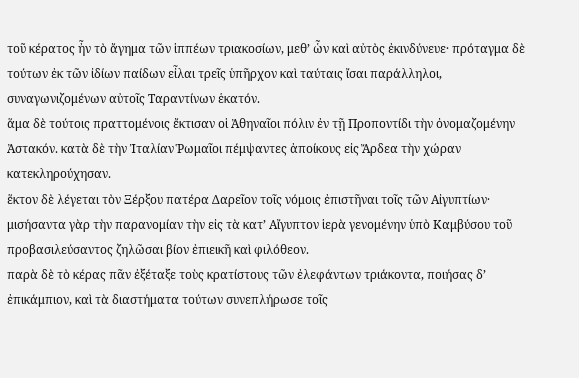τοῦ κέρατος ἦν τὸ ἄγημα τῶν ἱππέων τριακοσίων, μεθʼ ὧν καὶ αὐτὸς ἐκινδύνευε· πρόταγμα δὲ τούτων ἐκ τῶν ἰδίων παίδων εἶλαι τρεῖς ὑπῆρχον καὶ ταύταις ἴσαι παράλληλοι, συναγωνιζομένων αὐτοῖς Ταραντίνων ἑκατόν.
ἅμα δὲ τούτοις πραττομένοις ἔκτισαν οἱ Ἀθηναῖοι πόλιν ἐν τῇ Προποντίδι τὴν ὀνομαζομένην Ἀστακόν. κατὰ δὲ τὴν Ἰταλίαν Ῥωμαῖοι πέμψαντες ἀποίκους εἰς Ἄρδεα τὴν χώραν κατεκληρούχησαν.
ἕκτον δὲ λέγεται τὸν Ξέρξου πατέρα Δαρεῖον τοῖς νόμοις ἐπιστῆναι τοῖς τῶν Αἰγυπτίων· μισήσαντα γὰρ τὴν παρανομίαν τὴν εἰς τὰ κατʼ Αἴγυπτον ἱερὰ γενομένην ὑπὸ Καμβύσου τοῦ προβασιλεύσαντος ζηλῶσαι βίον ἐπιεικῆ καὶ φιλόθεον.
παρὰ δὲ τὸ κέρας πᾶν ἐξέταξε τοὺς κρατίστους τῶν ἐλεφάντων τριάκοντα, ποιήσας δʼ ἐπικάμπιον, καὶ τὰ διαστήματα τούτων συνεπλήρωσε τοῖς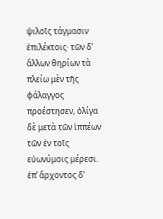ψιλοῖς τάγμασιν ἐπιλέκτοις· τῶν δʼ ἄλλων θηρίων τὰ πλείω μὲν τῆς φάλαγγος προέστησεν, ὀλίγα δὲ μετὰ τῶν ἱππέων τῶν ἐν τοῖς εὐωνύμοις μέρεσι.
ἐπʼ ἄρχοντος δʼ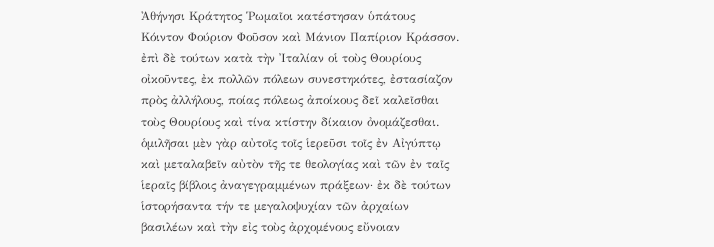Ἀθήνησι Κράτητος Ῥωμαῖοι κατέστησαν ὑπάτους Κόιντον Φούριον Φοῦσον καὶ Μάνιον Παπίριον Κράσσον. ἐπὶ δὲ τούτων κατὰ τὴν Ἰταλίαν οἱ τοὺς Θουρίους οἰκοῦντες, ἐκ πολλῶν πόλεων συνεστηκότες, ἐστασίαζον πρὸς ἀλλήλους, ποίας πόλεως ἀποίκους δεῖ καλεῖσθαι τοὺς Θουρίους καὶ τίνα κτίστην δίκαιον ὀνομάζεσθαι.
ὁμιλῆσαι μὲν γὰρ αὐτοῖς τοῖς ἱερεῦσι τοῖς ἐν Αἰγύπτῳ καὶ μεταλαβεῖν αὐτὸν τῆς τε θεολογίας καὶ τῶν ἐν ταῖς ἱεραῖς βίβλοις ἀναγεγραμμένων πράξεων· ἐκ δὲ τούτων ἱστορήσαντα τήν τε μεγαλοψυχίαν τῶν ἀρχαίων βασιλέων καὶ τὴν εἰς τοὺς ἀρχομένους εὔνοιαν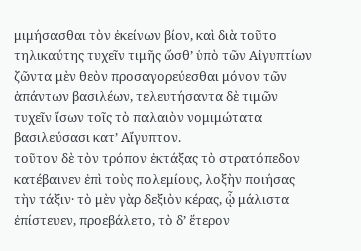μιμήσασθαι τὸν ἐκείνων βίον, καὶ διὰ τοῦτο τηλικαύτης τυχεῖν τιμῆς ὥσθʼ ὑπὸ τῶν Αἰγυπτίων ζῶντα μὲν θεὸν προσαγορεύεσθαι μόνον τῶν ἁπάντων βασιλέων, τελευτήσαντα δὲ τιμῶν τυχεῖν ἴσων τοῖς τὸ παλαιὸν νομιμώτατα βασιλεύσασι κατʼ Αἴγυπτον.
τοῦτον δὲ τὸν τρόπον ἐκτάξας τὸ στρατόπεδον κατέβαινεν ἐπὶ τοὺς πολεμίους, λοξὴν ποιήσας τὴν τάξιν· τὸ μὲν γὰρ δεξιὸν κέρας, ᾧ μάλιστα ἐπίστευεν, προεβάλετο, τὸ δʼ ἕτερον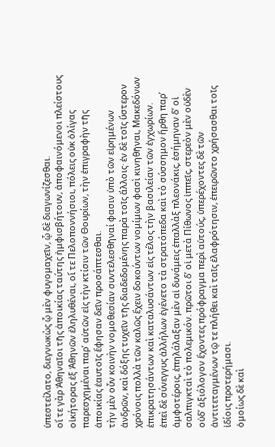ὑπεστείλατο, διεγνωκὼς ᾧ μὲν φυγομαχεῖν, ᾧ δὲ διαγωνίζεσθαι.
οἵ τε γὰρ Ἀθηναῖοι τῆς ἀποικίας ταύτης ἠμφισβήτουν, ἀποφαινόμενοι πλείστους οἰκήτορας ἐξ Ἀθηνῶν ἐληλυθέναι, οἵ τε Πελοποννήσιοι, πόλεις οὐκ ὀλίγας παρεσχημέναι παρʼ αὑτῶν εἰς τὴν κτίσιν τῶν Θουρίων, τὴν ἐπιγραφὴν τῆς ἀποικίας ἑαυτοῖς ἔφησαν δεῖν προσάπτεσθαι.
τὴν μὲν οὖν κοινὴν νομοθεσίαν συντελεσθῆναί φασιν ὑπὸ τῶν εἰρημένων ἀνδρῶν, καὶ δόξης τυχεῖν τῆς διαδεδομένης παρὰ τοῖς ἄλλοις· ἐν δὲ τοῖς ὕστερον χρόνοις πολλὰ τῶν καλῶς ἔχειν δοκούντων νομίμων φασὶ κινηθῆναι, Μακεδόνων ἐπικρατησάντων καὶ καταλυσάντων εἰς τέλος τὴν βασιλείαν τῶν ἐγχωρίων.
ἐπεὶ δὲ σύνεγγυς ἀλλήλων ἐγένετο τὰ στρατόπεδα καὶ τὸ σύσσημον ἤρθη παρʼ ἀμφοτέροις, ἐπηλάλαξαν μὲν αἱ δυνάμεις ἐπαλλὰξ πλεονάκις, ἐσήμηναν δʼ οἱ σαλπιγκταὶ τὸ πολεμικόν. πρῶτοι δʼ οἱ μετὰ Πίθωνος ἱππεῖς, στερεὸν μὲν οὐδὲν οὐδʼ ἀξιόλογον ἔχοντες πρόφραγμα περὶ αὐτούς, ὑπερέχοντες δὲ τῶν ἀντιτεταγμένων τῷ τε πλήθει καὶ ταῖς ἐλαφρότησιν, ἐπειρῶντο χρήσασθαι τοῖς ἰδίοις προτερήμασι.
ὁμοίως δὲ καὶ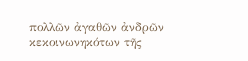πολλῶν ἀγαθῶν ἀνδρῶν κεκοινωνηκότων τῆς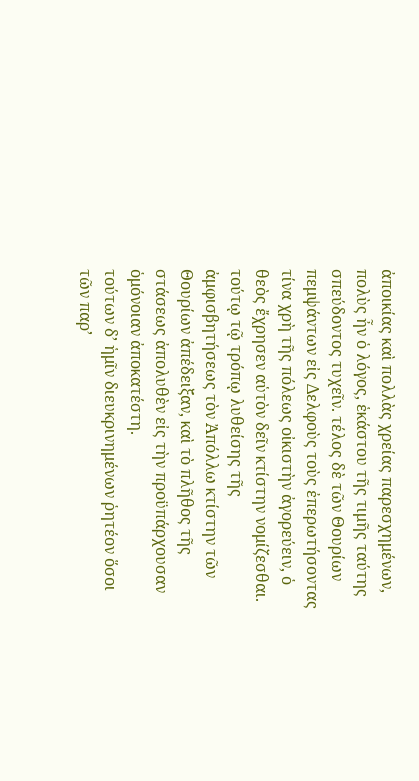ἀποικίας καὶ πολλὰς χρείας παρεσχημένων, πολὺς ἦν ὁ λόγος, ἑκάστου τῆς τιμῆς ταύτης σπεύδοντος τυχεῖν. τέλος δὲ τῶν Θουρίων πεμψάντων εἰς Δελφοὺς τοὺς ἐπερωτήσοντας τίνα χρὴ τῆς πόλεως οἰκιστὴν ἀγορεύειν, ὁ θεὸς ἔχρησεν αὑτὸν δεῖν κτίστην νομίζεσθαι. τούτῳ τῷ τρόπῳ λυθείσης τῆς ἀμφισβητήσεως τὸν Ἀπόλλω κτίστην τῶν Θουρίων ἀπέδειξαν, καὶ τὸ πλῆθος τῆς στάσεως ἀπολυθὲν εἰς τὴν προϋπάρχουσαν ὁμόνοιαν ἀποκατέστη.
τούτων δʼ ἡμῖν διευκρινημένων ῥητέον ὅσοι τῶν παρʼ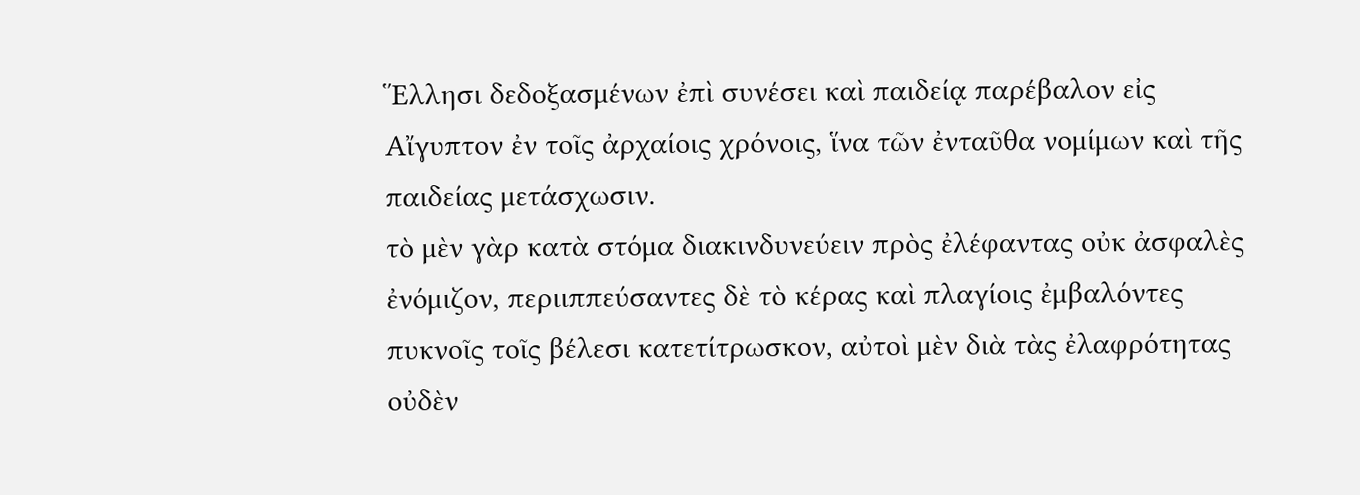Ἕλλησι δεδοξασμένων ἐπὶ συνέσει καὶ παιδείᾳ παρέβαλον εἰς Αἴγυπτον ἐν τοῖς ἀρχαίοις χρόνοις, ἵνα τῶν ἐνταῦθα νομίμων καὶ τῆς παιδείας μετάσχωσιν.
τὸ μὲν γὰρ κατὰ στόμα διακινδυνεύειν πρὸς ἐλέφαντας οὐκ ἀσφαλὲς ἐνόμιζον, περιιππεύσαντες δὲ τὸ κέρας καὶ πλαγίοις ἐμβαλόντες πυκνοῖς τοῖς βέλεσι κατετίτρωσκον, αὐτοὶ μὲν διὰ τὰς ἐλαφρότητας οὐδὲν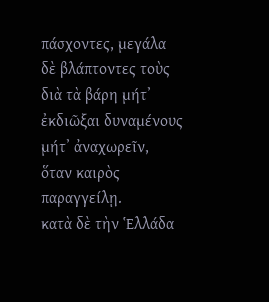πάσχοντες, μεγάλα δὲ βλάπτοντες τοὺς διὰ τὰ βάρη μήτʼ ἐκδιῶξαι δυναμένους μήτʼ ἀναχωρεῖν, ὅταν καιρὸς παραγγείλῃ.
κατὰ δὲ τὴν Ἑλλάδα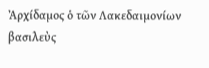Ἀρχίδαμος ὁ τῶν Λακεδαιμονίων βασιλεὺς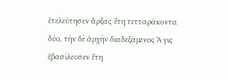ἐτελεύτησεν ἄρξας ἔτη τετταράκοντα δύο, τὴν δὲ ἀρχὴν διαδεξάμενος Ἆγις ἐβασίλευσεν ἔτη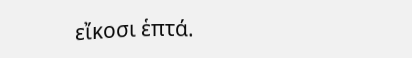εἴκοσι ἑπτά.